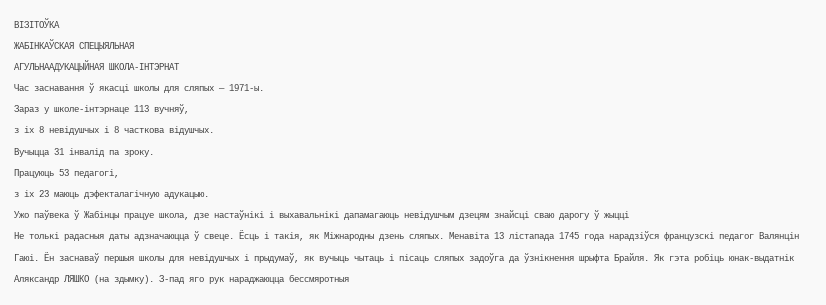ВІЗІТОЎКА
ЖАБІНКАЎСКАЯ СПЕЦЫЯЛЬНАЯ
АГУЛЬНААДУКАЦЫЙНАЯ ШКОЛА-ІНТЭРНАТ
Час заснавання ў якасці школы для сляпых — 1971-ы.
Зараз у школе-інтэрнаце 113 вучняў,
з іх 8 невідушчых і 8 часткова відушчых.
Вучыцца 31 інвалід па зроку.
Працуюць 53 педагогі,
з іх 23 маюць дэфекталагічную адукацыю.
Ужо паўвека ў Жабінцы працуе школа, дзе настаўнікі і выхавальнікі дапамагаюць невідушчым дзецям знайсці сваю дарогу ў жыцці
Не толькі радасныя даты адзначаюцца ў свеце. Ёсць і такія, як Міжнародны дзень сляпых. Менавіта 13 лістапада 1745 года нарадзіўся французскі педагог Валянцін Гаюі. Ён заснаваў першыя школы для невідушчых і прыдумаў, як вучыць чытаць і пісаць сляпых задоўга да ўзнікнення шрыфта Брайля. Як гэта робіць юнак-выдатнік Аляксандр ЛЯШКО (на здымку). З-пад яго рук нараджаюцца бессмяротныя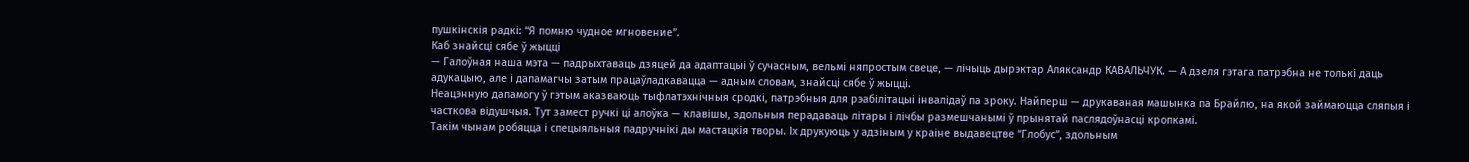пушкінскія радкі: “Я помню чудное мгновение”.
Каб знайсці сябе ў жыцці
— Галоўная наша мэта — падрыхтаваць дзяцей да адаптацыі ў сучасным, вельмі няпростым свеце, — лічыць дырэктар Аляксандр КАВАЛЬЧУК. — А дзеля гэтага патрэбна не толькі даць адукацыю, але і дапамагчы затым працаўладкавацца — адным словам, знайсці сябе ў жыцці.
Неацэнную дапамогу ў гэтым аказваюць тыфлатэхнічныя сродкі, патрэбныя для рэабілітацыі інвалідаў па зроку. Найперш — друкаваная машынка па Брайлю, на якой займаюцца сляпыя і часткова відушчыя. Тут замест ручкі ці алоўка — клавішы, здольныя перадаваць літары і лічбы размешчанымі ў прынятай паслядоўнасці кропкамі.
Такім чынам робяцца і спецыяльныя падручнікі ды мастацкія творы. Іх друкуюць у адзіным у краіне выдавецтве “Глобус”, здольным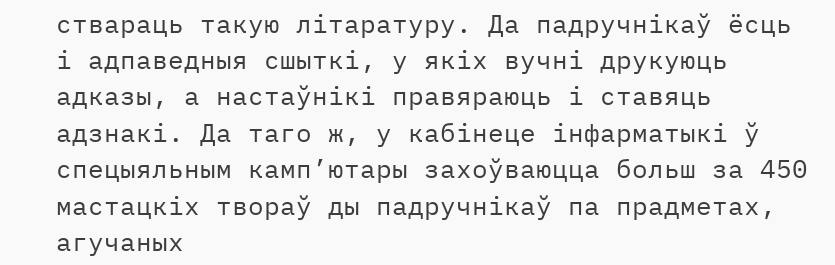ствараць такую літаратуру. Да падручнікаў ёсць і адпаведныя сшыткі, у якіх вучні друкуюць адказы, а настаўнікі правяраюць і ставяць адзнакі. Да таго ж, у кабінеце інфарматыкі ў спецыяльным камп’ютары захоўваюцца больш за 450 мастацкіх твораў ды падручнікаў па прадметах, агучаных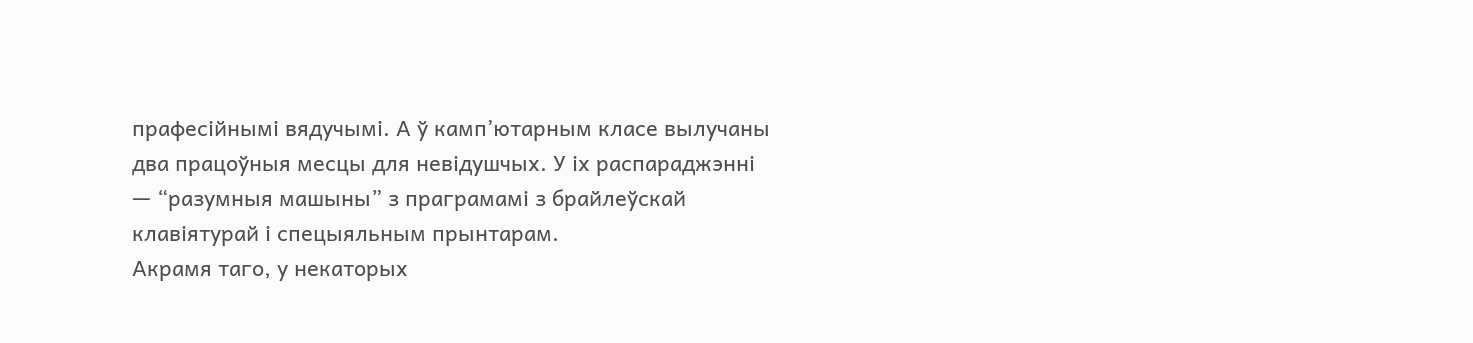прафесійнымі вядучымі. А ў камп’ютарным класе вылучаны два працоўныя месцы для невідушчых. У іх распараджэнні — “разумныя машыны” з праграмамі з брайлеўскай клавіятурай і спецыяльным прынтарам.
Акрамя таго, у некаторых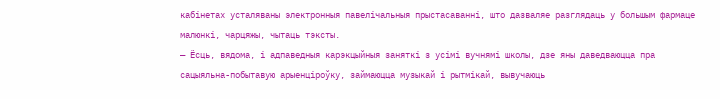кабінетах усталяваны электронныя павелічальныя прыстасаванні, што дазваляе разглядаць у большым фармаце малюнкі, чарцяжы, чытаць тэксты.
— Ёсць, вядома, і адпаведныя карэкцыйныя заняткі з усімі вучнямі школы, дзе яны даведваюцца пра сацыяльна-побытавую арыенціроўку, займаюцца музыкай і рытмікай, вывучаюць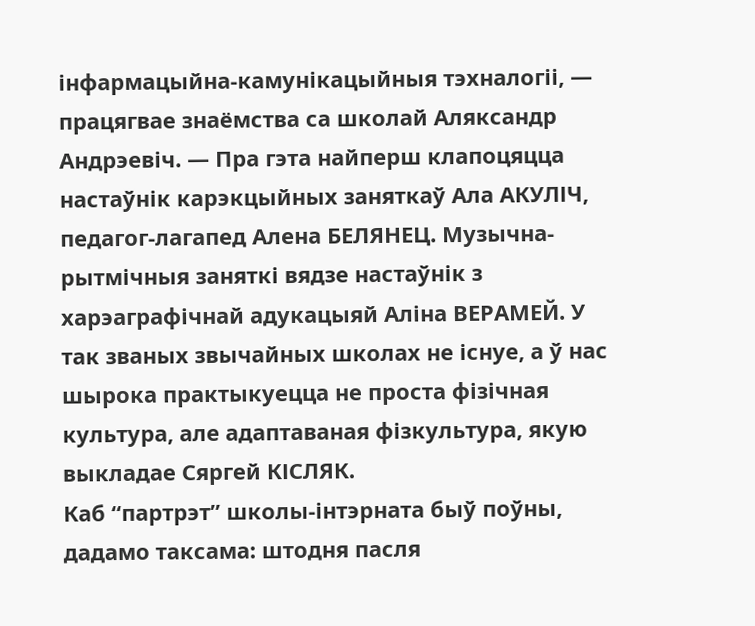інфармацыйна-камунікацыйныя тэхналогіі, — працягвае знаёмства са школай Аляксандр Андрэевіч. — Пра гэта найперш клапоцяцца настаўнік карэкцыйных заняткаў Ала АКУЛІЧ, педагог-лагапед Алена БЕЛЯНЕЦ. Музычна-рытмічныя заняткі вядзе настаўнік з харэаграфічнай адукацыяй Аліна ВЕРАМЕЙ. У так званых звычайных школах не існуе, а ў нас шырока практыкуецца не проста фізічная культура, але адаптаваная фізкультура, якую выкладае Сяргей КІСЛЯК.
Каб “партрэт” школы-інтэрната быў поўны, дадамо таксама: штодня пасля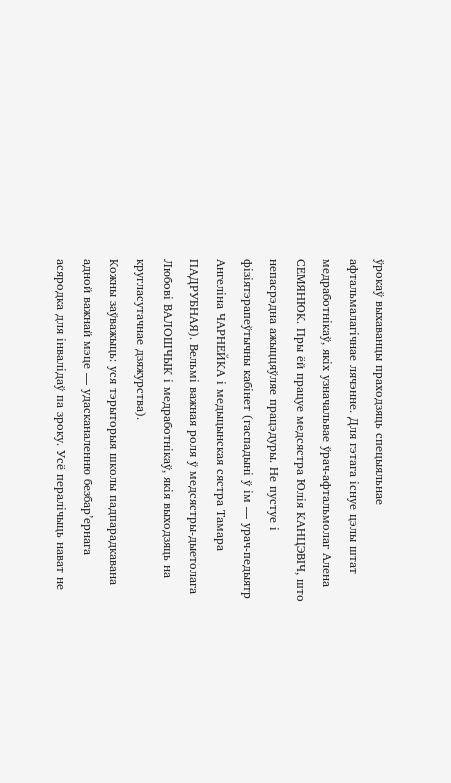ўрокаў выхаванцы праходзяць спецыяльнае афтальмалагічнае лячэнне. Для гэтага існуе цэлы штат медработнікаў, якіх узначальвае ўрач-афтальмолаг Алена СЕМЯНЮК. Пры ёй працуе медсястра Юлія КАНЦЭВІЧ, што непасрэдна ажыццяўляе працэдуры. Не пустуе і фізіятэрапеўтычны кабінет (гаспадыні ў ім — урач-педыятр Ангеліна ЧАРНЕЙКА і медыцынская сястра Тамара ПАДРУБНАЯ). Вельмі важная роля ў медсястры-дыетолага Любові ВАЛОШЧЫК і медработнікаў, якія выходзяць на кругласутачнае дзяжурства).
Кожны заўважыць: уся тэрыторыя школы падпарадкавана адной важнай мэце — удасканаленню безбар’ернага асяродка для інвалідаў па зроку. Усё пералічыць нават не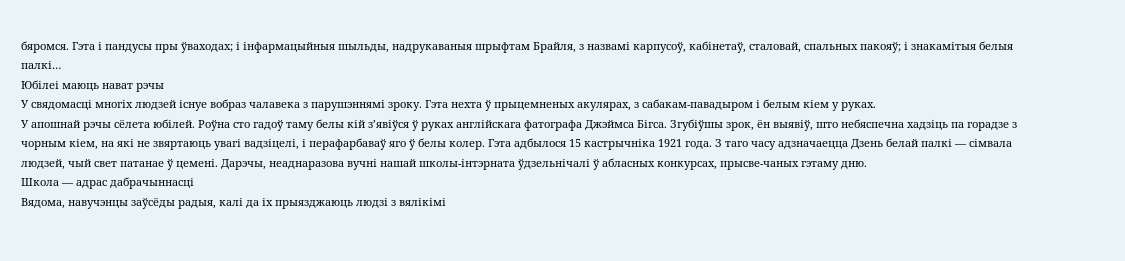бяромся. Гэта і пандусы пры ўваходах; і інфармацыйныя шыльды, надрукаваныя шрыфтам Брайля, з назвамі карпусоў, кабінетаў, сталовай, спальных пакояў; і знакамітыя белыя палкі…
Юбілеі маюць нават рэчы
У свядомасці многіх людзей існуе вобраз чалавека з парушэннямі зроку. Гэта нехта ў прыцемненых акулярах, з сабакам-павадыром і белым кіем у руках.
У апошнай рэчы сёлета юбілей. Роўна сто гадоў таму белы кій з’явіўся ў руках англійскага фатографа Джэймса Бігса. Згубіўшы зрок, ён выявіў, што небяспечна хадзіць па горадзе з чорным кіем, на які не звяртаюць увагі вадзіцелі, і перафарбаваў яго ў белы колер. Гэта адбылося 15 кастрычніка 1921 года. З таго часу адзначаецца Дзень белай палкі — сімвала людзей, чый свет патанае ў цемені. Дарэчы, неаднаразова вучні нашай школы-інтэрната ўдзельнічалі ў абласных конкурсах, прысве-чаных гэтаму дню.
Школа — адрас дабрачыннасці
Вядома, навучэнцы заўсёды радыя, калі да іх прыязджаюць людзі з вялікімі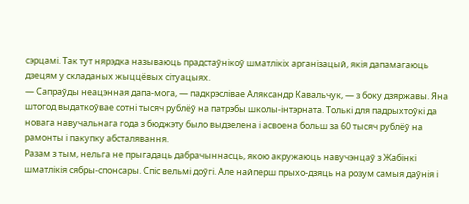сэрцамі. Так тут нярэдка называюць прадстаўнікоў шматлікіх арганізацый, якія дапамагаюць дзецям у складаных жыццёвых сітуацыях.
— Сапраўды неацэнная дапа-мога, — падкрэслівае Аляксандр Кавальчук, — з боку дзяржавы. Яна штогод выдаткоўвае сотні тысяч рублёў на патрэбы школы-інтэрната. Толькі для падрыхтоўкі да новага навучальнага года з бюджэту было выдзелена і асвоена больш за 60 тысяч рублёў на рамонты і пакупку абсталявання.
Разам з тым, нельга не прыгадаць дабрачыннасць, якою акружаюць навучэнцаў з Жабінкі шматлікія сябры-спонсары. Спіс вельмі доўгі. Але найперш прыхо-дзяць на розум самыя даўнія і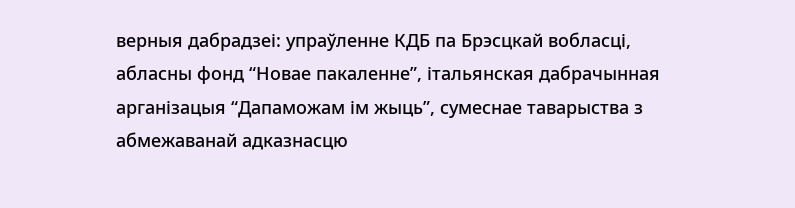верныя дабрадзеі: упраўленне КДБ па Брэсцкай вобласці, абласны фонд “Новае пакаленне”, італьянская дабрачынная арганізацыя “Дапаможам ім жыць”, сумеснае таварыства з абмежаванай адказнасцю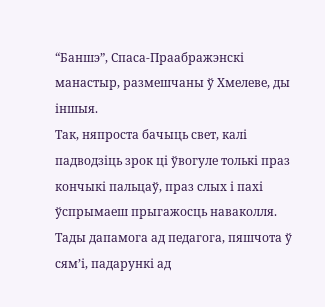“Баншэ”, Спаса-Праабражэнскі манастыр, размешчаны ў Хмелеве, ды іншыя.
Так, няпроста бачыць свет, калі падводзіць зрок ці ўвогуле толькі праз кончыкі пальцаў, праз слых і пахі ўспрымаеш прыгажосць наваколля. Тады дапамога ад педагога, пяшчота ў сям’і, падарункі ад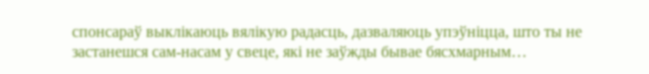спонсараў выклікаюць вялікую радасць, дазваляюць упэўніцца, што ты не застанешся сам-насам у свеце, які не заўжды бывае бясхмарным…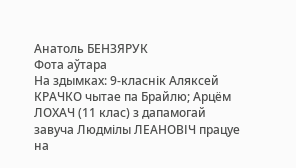Анатоль БЕНЗЯРУК
Фота аўтара
На здымках: 9-класнік Аляксей КРАЧКО чытае па Брайлю; Арцём ЛОХАЧ (11 клас) з дапамогай завуча Людмілы ЛЕАНОВІЧ працуе на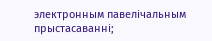электронным павелічальным прыстасаванні;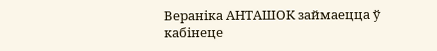Вераніка АНТАШОК займаецца ў кабінеце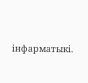інфарматыкі.